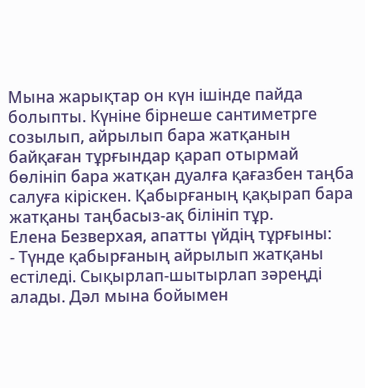Мына жарықтар он күн ішінде пайда болыпты. Күніне бірнеше сантиметрге созылып, айрылып бара жатқанын байқаған тұрғындар қарап отырмай бөлініп бара жатқан дуалға қағазбен таңба салуға кіріскен. Қабырғаның қақырап бара жатқаны таңбасыз-ақ білініп тұр.
Елена Безверхая, апатты үйдің тұрғыны:
- Түнде қабырғаның айрылып жатқаны естіледі. Сықырлап-шытырлап зәреңді алады. Дәл мына бойымен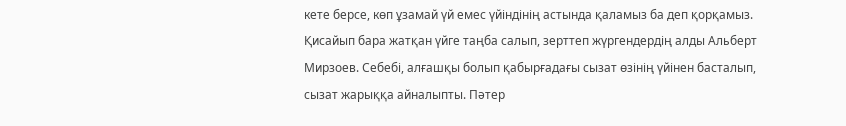кете берсе, көп ұзамай үй емес үйіндінің астында қаламыз ба деп қорқамыз.
Қисайып бара жатқан үйге таңба салып, зерттеп жүргендердің алды Альберт Мирзоев. Себебі, алғашқы болып қабырғадағы сызат өзінің үйінен басталып, сызат жарыққа айналыпты. Пәтер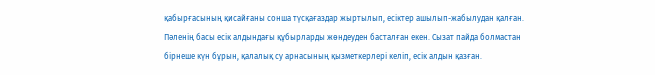қабырғасының қисайғаны сонша түсқағаздар жыртылып, есіктер ашылып-жабылудан қалған.
Пәленің басы есік алдындағы құбырларды жөндеуден басталған екен. Сызат пайда болмастан бірнеше күн бұрын, қалалық су арнасының қызметкерлері келіп, есік алдын қазған.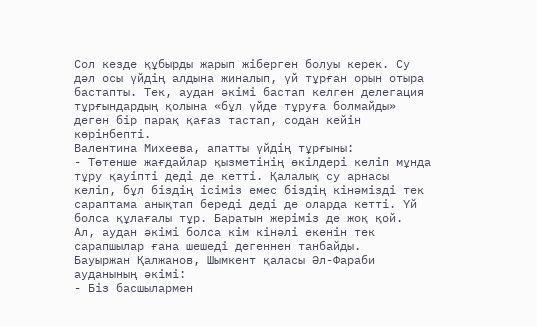Сол кезде құбырды жарып жіберген болуы керек. Су дәл осы үйдің алдына жиналып, үй тұрған орын отыра бастапты. Тек, аудан әкімі бастап келген делегация тұрғындардың қолына «бұл үйде тұруға болмайды» деген бір парақ қағаз тастап, содан кейін көрінбепті.
Валентина Михеева, апатты үйдің тұрғыны:
- Төтенше жағдайлар қызметінің өкілдері келіп мұнда тұру қауіпті деді де кетті. Қалалық су арнасы келіп, бұл біздің ісіміз емес біздің кінәмізді тек сараптама анықтап береді деді де оларда кетті. Үй болса құлағалы тұр. Баратын жеріміз де жоқ қой.
Ал, аудан әкімі болса кім кінәлі екенін тек сарапшылар ғана шешеді дегеннен танбайды.
Бауыржан Қалжанов, Шымкент қаласы Әл-Фараби ауданының әкімі:
- Біз басшылармен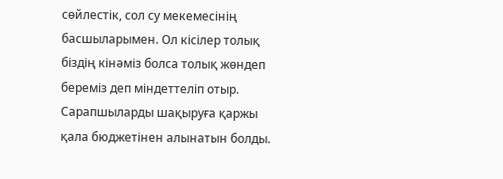сөйлестік, сол су мекемесінің басшыларымен. Ол кісілер толық біздің кінәміз болса толық жөндеп береміз деп міндеттеліп отыр.
Сарапшыларды шақыруға қаржы қала бюджетінен алынатын болды.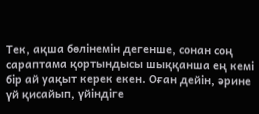Тек, ақша бөлінемін дегенше, сонан соң сараптама қортындысы шыққанша ең кемі бір ай уақыт керек екен. Оған дейін, әрине үй қисайып, үйіндіге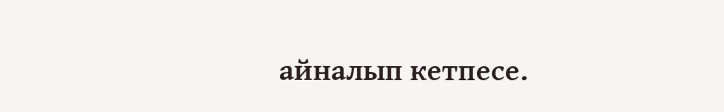айналып кетпесе.